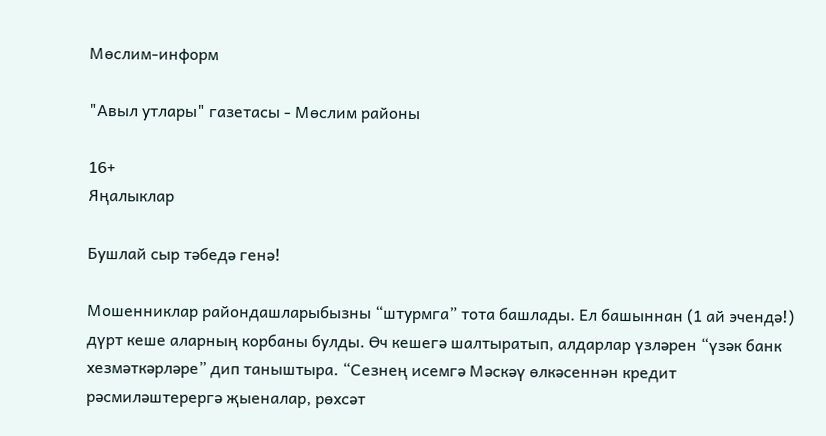Мөслим-информ

"Авыл утлары" газетасы - Мөслим районы

16+
Яңалыклар

Бушлай сыр тәбедә генә!

Мошенниклар райондашларыбызны “штурмга” тота башлады. Ел башыннан (1 ай эчендә!) дүрт кеше аларның корбаны булды. Өч кешегә шалтыратып, алдарлар үзләрен “үзәк банк хезмәткәрләре” дип таныштыра. “Сезнең исемгә Мәскәү өлкәсеннән кредит рәсмиләштерергә җыеналар, рөхсәт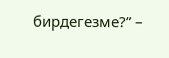бирдегезме?” –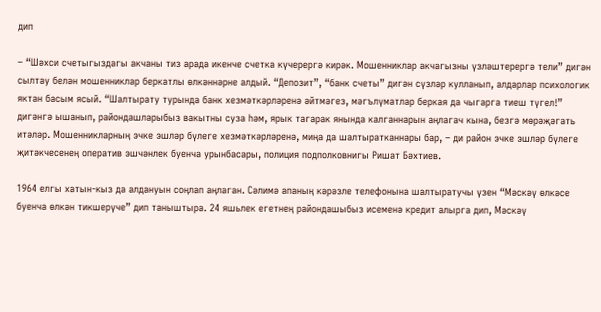дип

– “Шәхси счетыгыздагы акчаны тиз арада икенче счетка күчерергә кирәк. Мошенниклар акчагызны үзләштерергә тели” дигән сылтау белән мошенниклар беркатлы өлкәннәрне алдый. “Депозит”, “банк счеты” дигән сүзләр кулланып, алдарлар психологик яктан басым ясый. “Шалтырату турында банк хезмәткәрләренә әйтмәгез, мәгълүматлар беркая да чыгарга тиеш түгел!” дигәнгә ышанып, райондашларыбыз вакытны суза һәм, ярык тагарак янында калганнарын аңлагач кына, безгә мөрәҗәгать итәләр. Мошенникларның эчке эшләр бүлеге хезмәткәрләренә, миңа да шалтыратканнары бар, – ди район эчке эшләр бүлеге җитәкчесенең оператив эшчәнлек буенча урынбасары, полиция подполковнигы Ришат Бәхтиев.

1964 елгы хатын-кыз да алдануын соңлап аңлаган. Сәлимә апаның кәрәзле телефонына шалтыратучы үзен “Мәскәү өлкәсе буенча өлкән тикшерүче” дип таныштыра. 24 яшьлек егетнең райондашыбыз исеменә кредит алырга дип, Мәскәү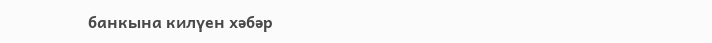банкына килүен хәбәр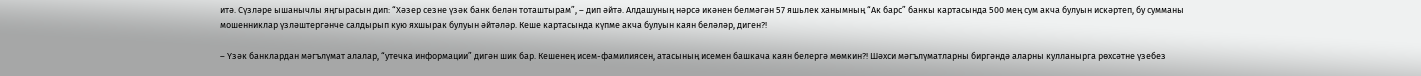итә. Сүзләре ышанычлы яңгырасын дип: “Хәзер сезне үзәк банк белән тоташтырам”, – дип әйтә. Алдашуның нәрсә икәнен белмәгән 57 яшьлек ханымның “Ак барс” банкы картасында 500 мең сум акча булуын искәртеп, бу сумманы мошенниклар үзләштергәнче салдырып кую яхшырак булуын әйтәләр. Кеше картасында күпме акча булуын каян беләләр, диген?!

– Үзәк банклардан мәгълүмат алалар, “утечка информации” дигән шик бар. Кешенең исем-фамилиясен, атасының исемен башкача каян белергә мөмкин?! Шәхси мәгълүматларны биргәндә аларны кулланырга рөхсәтне үзебез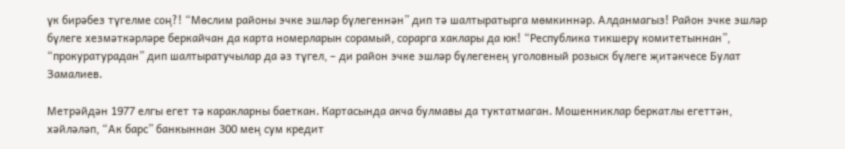үк бирәбез түгелме соң?! “Мөслим районы эчке эшләр бүлегеннән” дип тә шалтыратырга мөмкиннәр. Алданмагыз! Район эчке эшләр бүлеге хезмәткәрләре беркайчан да карта номерларын сорамый, сорарга хаклары да юк! “Республика тикшерү комитетыннан”, “прокуратурадан” дип шалтыратучылар да әз түгел, – ди район эчке эшләр бүлегенең уголовный розыск бүлеге җитәкчесе Булат Замалиев.

Метрәйдән 1977 елгы егет тә каракларны баеткан. Картасында акча булмавы да туктатмаган. Мошенниклар беркатлы егеттән, хәйләләп, “Ак барс” банкыннан 300 мең сум кредит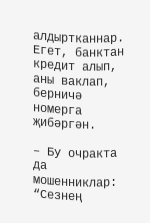алдыртканнар. Егет, банктан кредит алып, аны ваклап, берничә номерга җибәргән.

– Бу очракта да мошенниклар: “Сезнең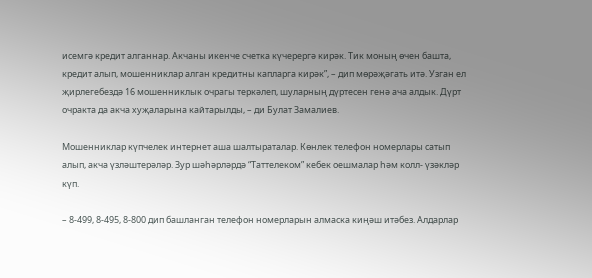исемгә кредит алганнар. Акчаны икенче счетка күчерергә кирәк. Тик моның өчен башта, кредит алып, мошенниклар алган кредитны капларга кирәк”, – дип мөрәҗәгать итә. Узган ел җирлегебездә 16 мошенниклык очрагы теркәлеп, шуларның дүртесен генә ача алдык. Дүрт очракта да акча хуҗаларына кайтарылды, – ди Булат Замалиев.

Мошенниклар күпчелек интернет аша шалтыраталар. Көнлек телефон номерлары сатып алып, акча үзләштерәләр. Зур шәһәрләрдә “Таттелеком” кебек оешмалар һәм колл- үзәкләр күп.

– 8-499, 8-495, 8-800 дип башланган телефон номерларын алмаска киңәш итәбез. Алдарлар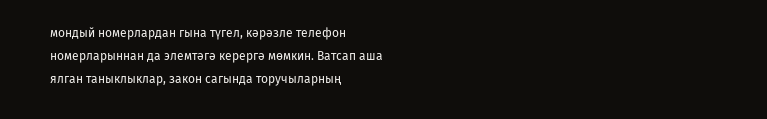мондый номерлардан гына түгел, кәрәзле телефон номерларыннан да элемтәгә керергә мөмкин. Ватсап аша ялган таныклыклар, закон сагында торучыларның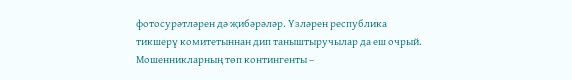фотосурәтләрен дә җибәрәләр. Үзләрен республика тикшерү комитетыннан дип таныштыручылар да еш очрый. Мошенникларның төп контингенты –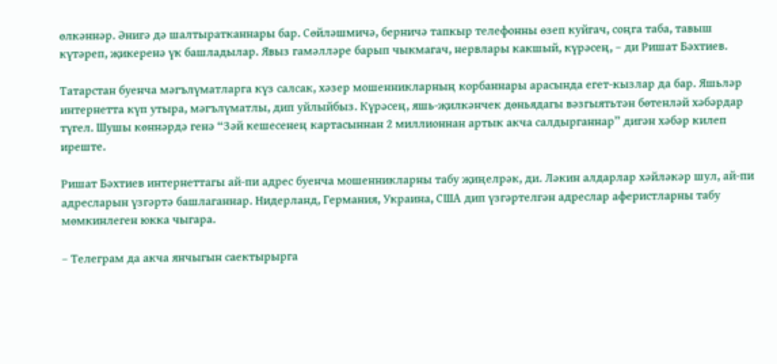өлкәннәр. Әнигә дә шалтыратканнары бар. Сөйләшмичә, берничә тапкыр телефонны өзеп куйгач, соңга таба, тавыш күтәреп, җикеренә үк башладылар. Явыз гамәлләре барып чыкмагач, нервлары какшый, күрәсең, – ди Ришат Бәхтиев.

Татарстан буенча мәгълүматларга күз салсак, хәзер мошенникларның корбаннары арасында егет-кызлар да бар. Яшьләр интернетта күп утыра, мәгълүматлы, дип уйлыйбыз. Күрәсең, яшь-җилкәнчек дөньядагы вәзгыятьтән бөтенләй хәбәрдар түгел. Шушы көннәрдә генә “Зәй кешесенең картасыннан 2 миллионнан артык акча салдырганнар” дигән хәбәр килеп иреште.

Ришат Бәхтиев интернеттагы ай-пи адрес буенча мошенникларны табу җиңелрәк, ди. Ләкин алдарлар хәйләкәр шул, ай-пи адресларын үзгәртә башлаганнар. Нидерланд, Германия, Украина, США дип үзгәртелгән адреслар аферистларны табу мөмкинлеген юкка чыгара.

– Телеграм да акча янчыгын саектырырга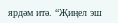ярдәм итә. “Җиңел эш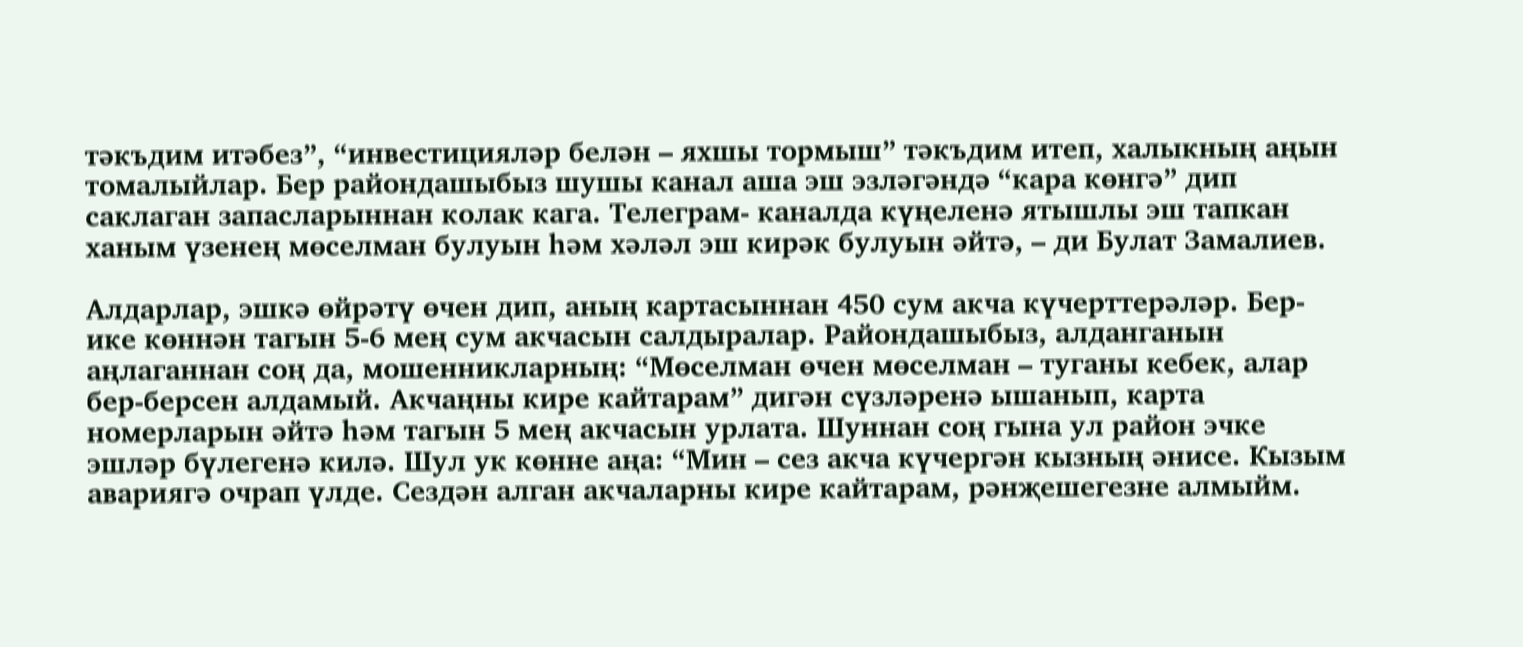тәкъдим итәбез”, “инвестицияләр белән – яхшы тормыш” тәкъдим итеп, халыкның аңын томалыйлар. Бер райондашыбыз шушы канал аша эш эзләгәндә “кара көнгә” дип саклаган запасларыннан колак кага. Телеграм- каналда күңеленә ятышлы эш тапкан ханым үзенең мөселман булуын һәм хәләл эш кирәк булуын әйтә, – ди Булат Замалиев.

Алдарлар, эшкә өйрәтү өчен дип, аның картасыннан 450 сум акча күчерттерәләр. Бер-ике көннән тагын 5-6 мең сум акчасын салдыралар. Райондашыбыз, алданганын аңлаганнан соң да, мошенникларның: “Мөселман өчен мөселман – туганы кебек, алар бер-берсен алдамый. Акчаңны кире кайтарам” дигән сүзләренә ышанып, карта номерларын әйтә һәм тагын 5 мең акчасын урлата. Шуннан соң гына ул район эчке эшләр бүлегенә килә. Шул ук көнне аңа: “Мин – сез акча күчергән кызның әнисе. Кызым авариягә очрап үлде. Сездән алган акчаларны кире кайтарам, рәнҗешегезне алмыйм.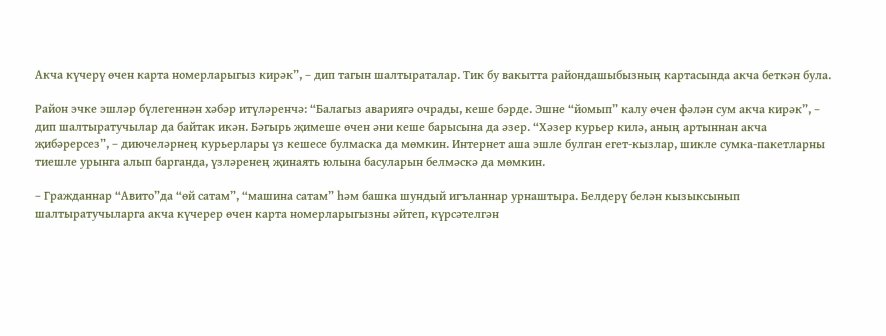Акча күчерү өчен карта номерларыгыз кирәк”, – дип тагын шалтыраталар. Тик бу вакытта райондашыбызның картасында акча беткән була.

Район эчке эшләр бүлегеннән хәбәр итүләренчә: “Балагыз авариягә очрады, кеше бәрде. Эшне “йомып” калу өчен фәлән сум акча кирәк”, – дип шалтыратучылар да байтак икән. Бәгырь җимеше өчен әни кеше барысына да әзер. “Хәзер курьер килә, аның артыннан акча җибәрерсез”, – диючеләрнең курьерлары үз кешесе булмаска да мөмкин. Интернет аша эшле булган егет-кызлар, шикле сумка-пакетларны тиешле урынга алып барганда, үзләренең җинаять юлына басуларын белмәскә да мөмкин.

– Гражданнар “Авито”да “өй сатам”, “машина сатам” һәм башка шундый игъланнар урнаштыра. Белдерү белән кызыксынып шалтыратучыларга акча күчерер өчен карта номерларыгызны әйтеп, күрсәтелгән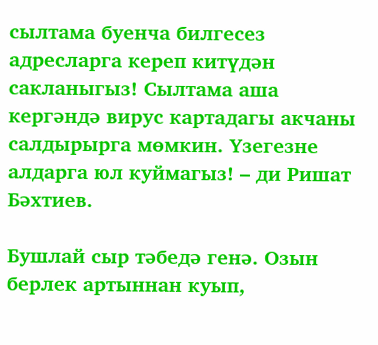сылтама буенча билгесез адресларга кереп китүдән сакланыгыз! Сылтама аша кергәндә вирус картадагы акчаны салдырырга мөмкин. Үзегезне алдарга юл куймагыз! – ди Ришат Бәхтиев.

Бушлай сыр тәбедә генә. Озын берлек артыннан куып,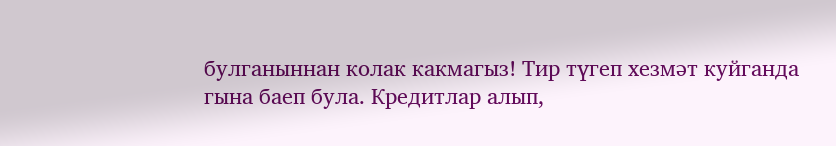булганыннан колак какмагыз! Тир түгеп хезмәт куйганда гына баеп була. Кредитлар алып,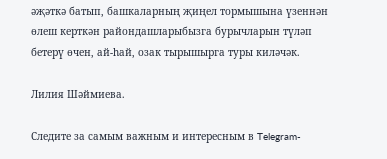әҗәткә батып, башкаларның җиңел тормышына үзеннән өлеш керткән райондашларыбызга бурычларын түләп бетерү өчен, ай-һай, озак тырышырга туры киләчәк.

Лилия Шәймиева.

Следите за самым важным и интересным в Telegram-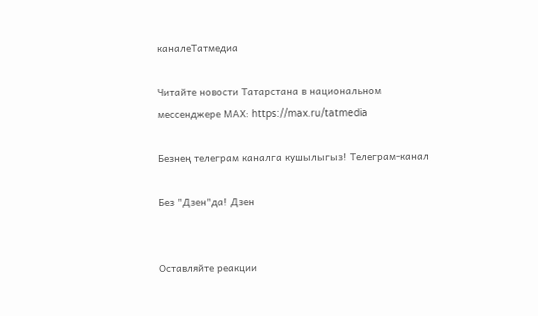каналеТатмедиа

Читайте новости Татарстана в национальном мессенджере MАХ: https://max.ru/tatmedia

Безнең телеграм каналга кушылыгыз! Телеграм-канал

Без "Дзен"да! Дзен


Оставляйте реакции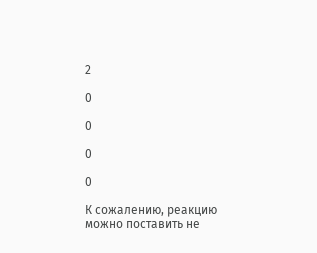2

0

0

0

0

К сожалению, реакцию можно поставить не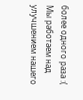более одного раза :(
Мы работаем над улучшением нашего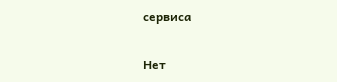сервиса

Нет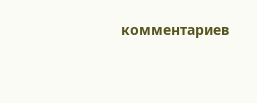комментариев